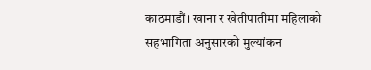काठमाडौं। खाना र खेतीपातीमा महिलाको सहभागिता अनुसारको मुल्यांकन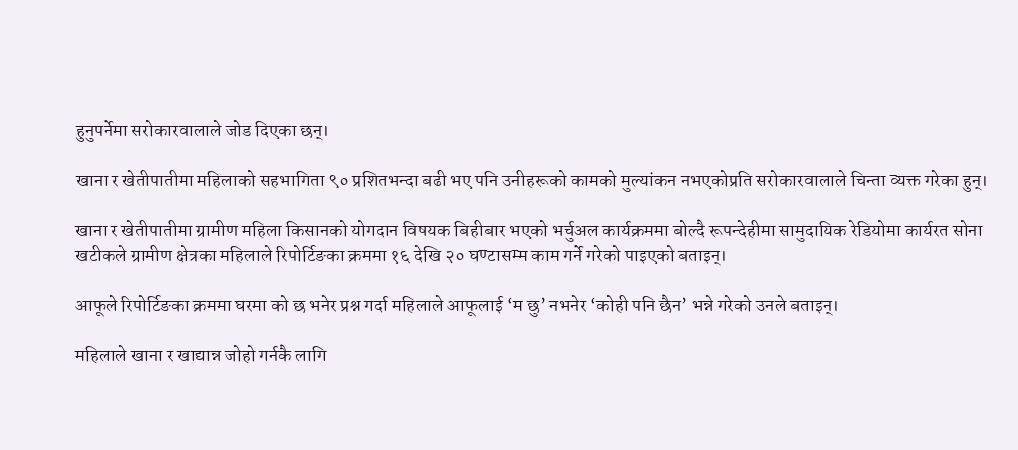हुनुपर्नेमा सरोकारवालाले जोड दिएका छन्।

खाना र खेतीपातीमा महिलाको सहभागिता ९० प्रशितभन्दा बढी भए पनि उनीहरूको कामको मुल्यांकन नभएकोप्रति सरोकारवालाले चिन्ता व्यक्त गरेका हुन्।

खाना र खेतीपातीमा ग्रामीण महिला किसानको योगदान विषयक बिहीबार भएको भर्चुअल कार्यक्रममा बोल्दै रूपन्देहीमा सामुदायिक रेडियोमा कार्यरत सोना खटीकले ग्रामीण क्षेत्रका महिलाले रिपोर्टिङका क्रममा १६ देखि २० घण्टासम्म काम गर्ने गरेको पाइएको बताइन्।

आफूले रिपोर्टिङका क्रममा घरमा को छ भनेर प्रश्न गर्दा महिलाले आफूलाई ‘म छु’ नभनेर ‘कोही पनि छैन’ भन्ने गरेको उनले बताइन्।

महिलाले खाना र खाद्यान्न जोहो गर्नकै लागि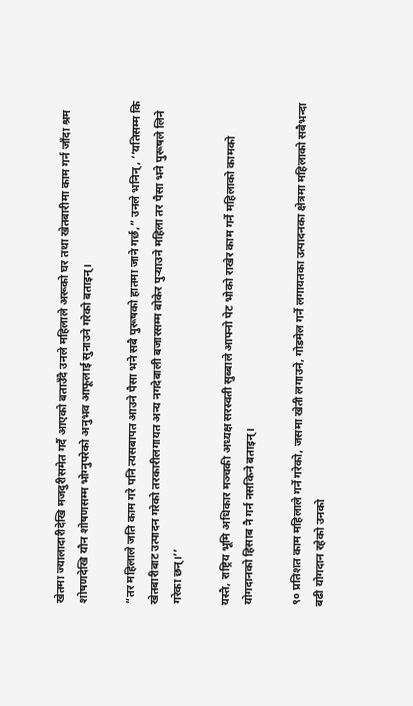खेतमा ज्यालादारीदेखि मजदुरीसमेत गर्दै आएको बताउँदै उनले महिलाले अरूको घर तथा खेतबारीमा काम गर्न जाँदा श्रम शोषणदेखि यौन शोषणसम्म भोग्नुपरेको अनुभव आफूलाई सुनाउने गरेको बताइन्।

“तर महिलाले जति काम गरे पनि त्यसबापत आउने पैसा भने सबै पुरूषको हातमा जाने गर्छ,” उनले भनिन्, ‘‘यतिसम्म कि खेतबारीबाट उत्पादन गरेको तरकारीलगायत अन्य नगदेबाली बजारसम्म बोकेर पुर्‍याउने महिला तर पैसा भने पुरूषले लिने गरेका छन्।’’

यस्तै, राष्ट्रिय भूमि अधिकार मञ्चकी अध्यक्ष सरस्वती सुब्बाले आफ्नो पेट भोको राखेर काम गर्ने महिलाको कामको योगदानको हिसाब नै गर्न नसकिने बताइन्।

९० प्रतिशत काम महिलाले गर्ने गरेको, जसमा खेती लगाउने, गोडमेल गर्ने लगायतका उत्पादनका क्षेत्रमा महिलाको सबैभन्दा बढी योगदान रहेको उनको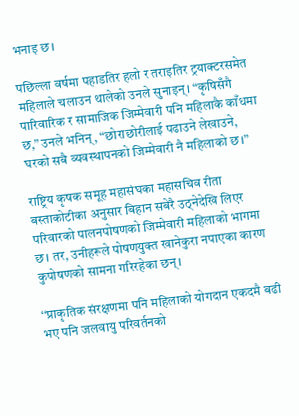भनाइ छ।

पछिल्ला वर्षमा पहाडतिर हलो र तराइतिर ट्रयाक्टरसमेत महिलाले चलाउन थालेको उनले सुनाइन्। “कृषिसँगै पारिवारिक र सामाजिक जिम्मेवारी पनि महिलाकै काँधमा छ,” उनले भनिन्, “छोराछोरीलाई पढाउने लेखाउने, घरको सबै व्यवस्थापनको जिम्मेवारी नै महिलाको छ।”

राष्ट्रिय कृषक समूह महासंघका महासचिव रीता बस्ताकोटीका अनुसार बिहान सबेरै उठ्नेदेखि लिएर परिवारको पालनपोषणको जिम्मेवारी महिलाको भागमा छ। तर, उनीहरूले पोषणयुक्त खानेकुरा नपाएका कारण कुपोषणको सामना गरिरहेका छन्।

‘‘प्राकृतिक संरक्षणमा पनि महिलाको योगदान एकदमै बढी भए पनि जलवायु परिवर्तनको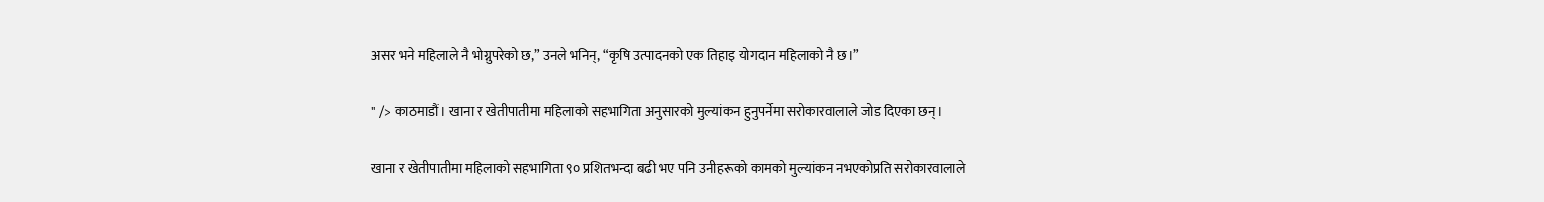असर भने महिलाले नै भोग्नुपरेको छ,” उनले भनिन्, “कृषि उत्पादनको एक तिहाइ योगदान महिलाको नै छ।”

" /> काठमाडौं। खाना र खेतीपातीमा महिलाको सहभागिता अनुसारको मुल्यांकन हुनुपर्नेमा सरोकारवालाले जोड दिएका छन्।

खाना र खेतीपातीमा महिलाको सहभागिता ९० प्रशितभन्दा बढी भए पनि उनीहरूको कामको मुल्यांकन नभएकोप्रति सरोकारवालाले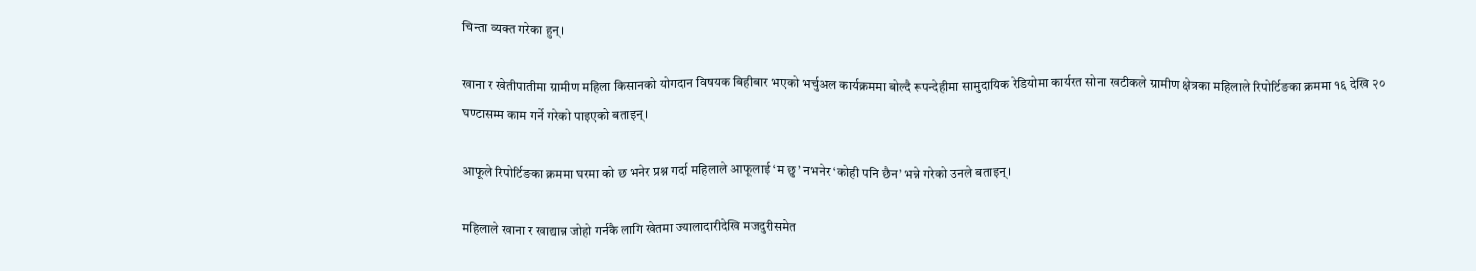चिन्ता व्यक्त गरेका हुन्।

खाना र खेतीपातीमा ग्रामीण महिला किसानको योगदान विषयक बिहीबार भएको भर्चुअल कार्यक्रममा बोल्दै रूपन्देहीमा सामुदायिक रेडियोमा कार्यरत सोना खटीकले ग्रामीण क्षेत्रका महिलाले रिपोर्टिङका क्रममा १६ देखि २० घण्टासम्म काम गर्ने गरेको पाइएको बताइन्।

आफूले रिपोर्टिङका क्रममा घरमा को छ भनेर प्रश्न गर्दा महिलाले आफूलाई ‘म छु’ नभनेर ‘कोही पनि छैन’ भन्ने गरेको उनले बताइन्।

महिलाले खाना र खाद्यान्न जोहो गर्नकै लागि खेतमा ज्यालादारीदेखि मजदुरीसमेत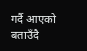गर्दै आएको बताउँदै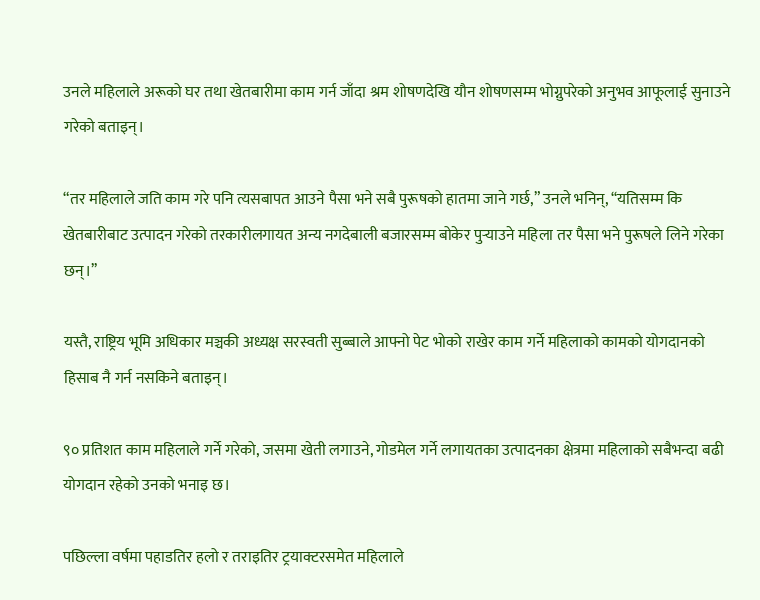उनले महिलाले अरूको घर तथा खेतबारीमा काम गर्न जाँदा श्रम शोषणदेखि यौन शोषणसम्म भोग्नुपरेको अनुभव आफूलाई सुनाउने गरेको बताइन्।

“तर महिलाले जति काम गरे पनि त्यसबापत आउने पैसा भने सबै पुरूषको हातमा जाने गर्छ,” उनले भनिन्, ‘‘यतिसम्म कि खेतबारीबाट उत्पादन गरेको तरकारीलगायत अन्य नगदेबाली बजारसम्म बोकेर पुर्‍याउने महिला तर पैसा भने पुरूषले लिने गरेका छन्।’’

यस्तै, राष्ट्रिय भूमि अधिकार मञ्चकी अध्यक्ष सरस्वती सुब्बाले आफ्नो पेट भोको राखेर काम गर्ने महिलाको कामको योगदानको हिसाब नै गर्न नसकिने बताइन्।

९० प्रतिशत काम महिलाले गर्ने गरेको, जसमा खेती लगाउने, गोडमेल गर्ने लगायतका उत्पादनका क्षेत्रमा महिलाको सबैभन्दा बढी योगदान रहेको उनको भनाइ छ।

पछिल्ला वर्षमा पहाडतिर हलो र तराइतिर ट्रयाक्टरसमेत महिलाले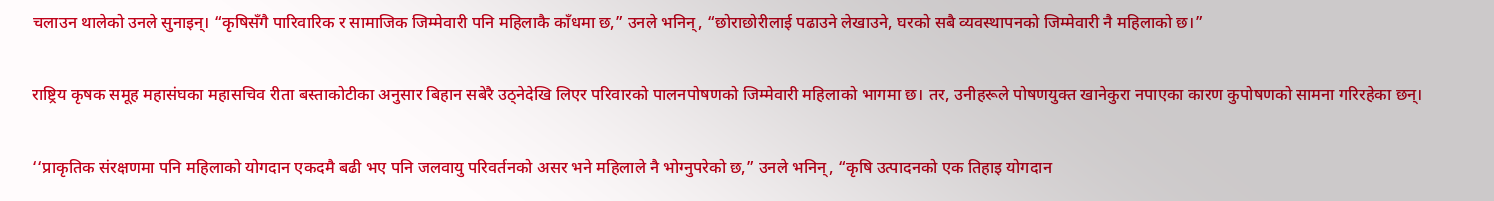चलाउन थालेको उनले सुनाइन्। “कृषिसँगै पारिवारिक र सामाजिक जिम्मेवारी पनि महिलाकै काँधमा छ,” उनले भनिन्, “छोराछोरीलाई पढाउने लेखाउने, घरको सबै व्यवस्थापनको जिम्मेवारी नै महिलाको छ।”

राष्ट्रिय कृषक समूह महासंघका महासचिव रीता बस्ताकोटीका अनुसार बिहान सबेरै उठ्नेदेखि लिएर परिवारको पालनपोषणको जिम्मेवारी महिलाको भागमा छ। तर, उनीहरूले पोषणयुक्त खानेकुरा नपाएका कारण कुपोषणको सामना गरिरहेका छन्।

‘‘प्राकृतिक संरक्षणमा पनि महिलाको योगदान एकदमै बढी भए पनि जलवायु परिवर्तनको असर भने महिलाले नै भोग्नुपरेको छ,” उनले भनिन्, “कृषि उत्पादनको एक तिहाइ योगदान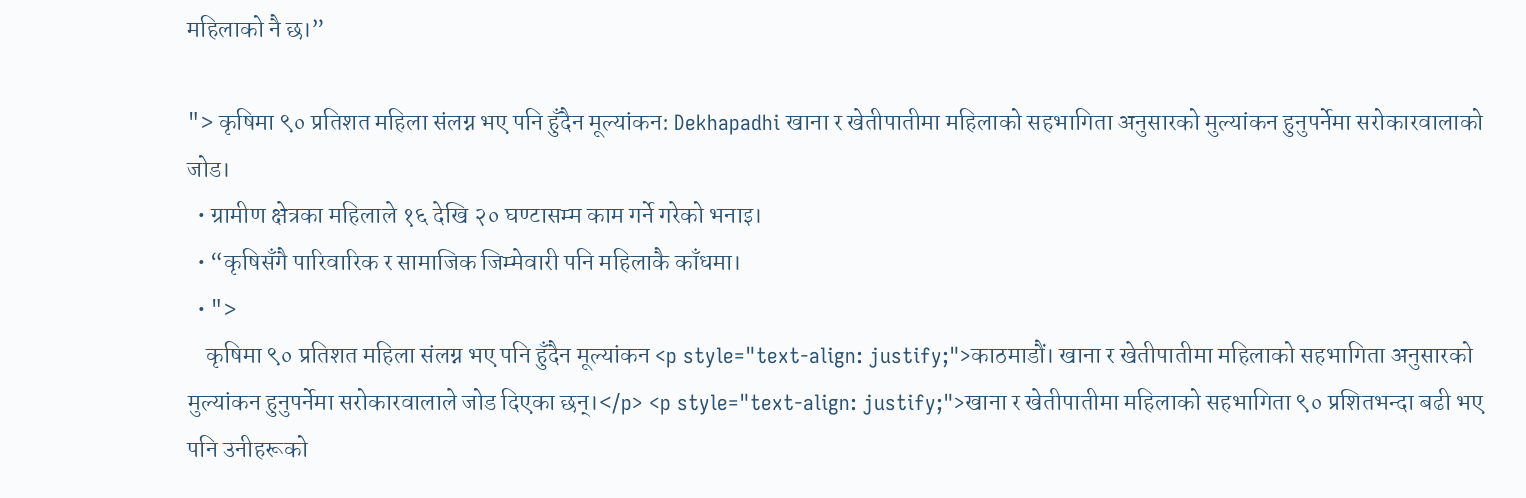महिलाको नै छ।”

"> कृषिमा ९० प्रतिशत महिला संलग्न भए पनि हुँदैन मूल्यांकन: Dekhapadhi खाना र खेतीपातीमा महिलाको सहभागिता अनुसारको मुल्यांकन हुनुपर्नेमा सरोकारवालाको जोड।
  • ग्रामीण क्षेत्रका महिलाले १६ देखि २० घण्टासम्म काम गर्ने गरेको भनाइ।
  • “कृषिसँगै पारिवारिक र सामाजिक जिम्मेवारी पनि महिलाकै काँधमा।
  • ">
    कृषिमा ९० प्रतिशत महिला संलग्न भए पनि हुँदैन मूल्यांकन <p style="text-align: justify;">काठमाडौं। खाना र खेतीपातीमा महिलाको सहभागिता अनुसारको मुल्यांकन हुनुपर्नेमा सरोकारवालाले जोड दिएका छन्।</p> <p style="text-align: justify;">खाना र खेतीपातीमा महिलाको सहभागिता ९० प्रशितभन्दा बढी भए पनि उनीहरूको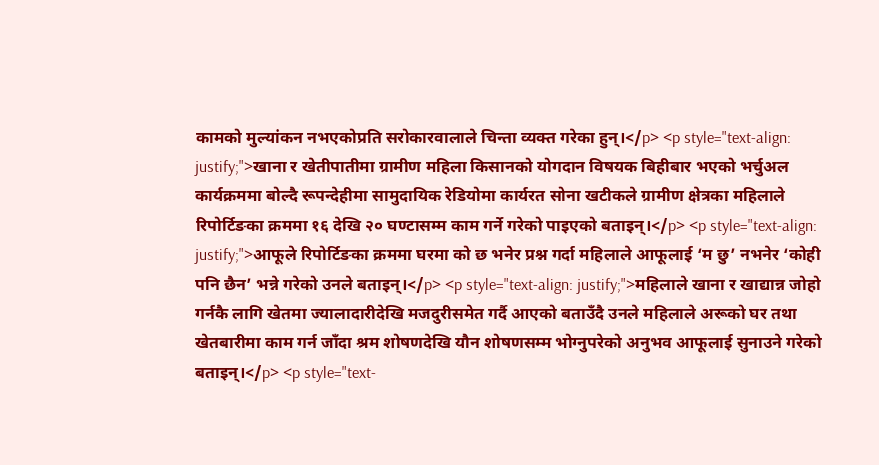कामको मुल्यांकन नभएकोप्रति सरोकारवालाले चिन्ता व्यक्त गरेका हुन्।</p> <p style="text-align: justify;">खाना र खेतीपातीमा ग्रामीण महिला किसानको योगदान विषयक बिहीबार भएको भर्चुअल कार्यक्रममा बोल्दै रूपन्देहीमा सामुदायिक रेडियोमा कार्यरत सोना खटीकले ग्रामीण क्षेत्रका महिलाले रिपोर्टिङका क्रममा १६ देखि २० घण्टासम्म काम गर्ने गरेको पाइएको बताइन्।</p> <p style="text-align: justify;">आफूले रिपोर्टिङका क्रममा घरमा को छ भनेर प्रश्न गर्दा महिलाले आफूलाई ‘म छु’ नभनेर ‘कोही पनि छैन’ भन्ने गरेको उनले बताइन्।</p> <p style="text-align: justify;">महिलाले खाना र खाद्यान्न जोहो गर्नकै लागि खेतमा ज्यालादारीदेखि मजदुरीसमेत गर्दै आएको बताउँदै उनले महिलाले अरूको घर तथा खेतबारीमा काम गर्न जाँदा श्रम शोषणदेखि यौन शोषणसम्म भोग्नुपरेको अनुभव आफूलाई सुनाउने गरेको बताइन्।</p> <p style="text-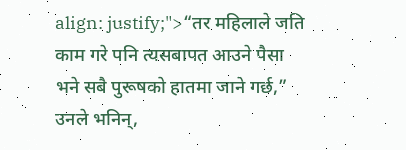align: justify;">“तर महिलाले जति काम गरे पनि त्यसबापत आउने पैसा भने सबै पुरूषको हातमा जाने गर्छ,” उनले भनिन्,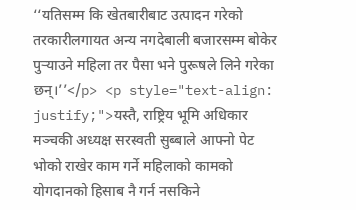‘‘यतिसम्म कि खेतबारीबाट उत्पादन गरेको तरकारीलगायत अन्य नगदेबाली बजारसम्म बोकेर पुर्‍याउने महिला तर पैसा भने पुरूषले लिने गरेका छन्।’’</p> <p style="text-align: justify;">यस्तै, राष्ट्रिय भूमि अधिकार मञ्चकी अध्यक्ष सरस्वती सुब्बाले आफ्नो पेट भोको राखेर काम गर्ने महिलाको कामको योगदानको हिसाब नै गर्न नसकिने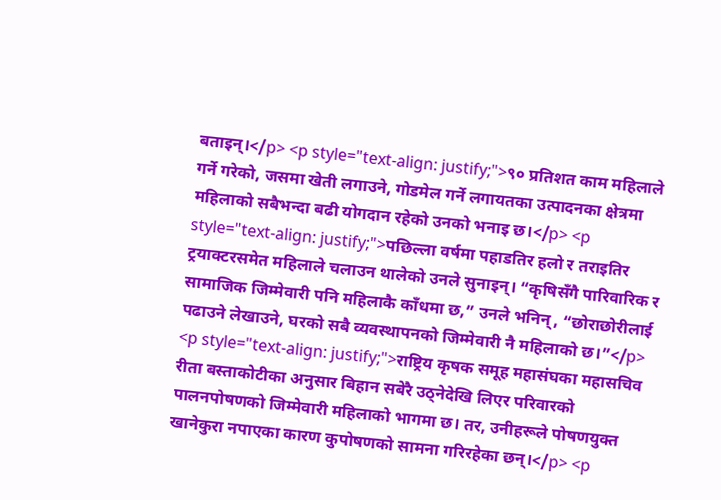बताइन्।</p> <p style="text-align: justify;">९० प्रतिशत काम महिलाले गर्ने गरेको, जसमा खेती लगाउने, गोडमेल गर्ने लगायतका उत्पादनका क्षेत्रमा महिलाको सबैभन्दा बढी योगदान रहेको उनको भनाइ छ।</p> <p style="text-align: justify;">पछिल्ला वर्षमा पहाडतिर हलो र तराइतिर ट्रयाक्टरसमेत महिलाले चलाउन थालेको उनले सुनाइन्। “कृषिसँगै पारिवारिक र सामाजिक जिम्मेवारी पनि महिलाकै काँधमा छ,” उनले भनिन्, “छोराछोरीलाई पढाउने लेखाउने, घरको सबै व्यवस्थापनको जिम्मेवारी नै महिलाको छ।”</p> <p style="text-align: justify;">राष्ट्रिय कृषक समूह महासंघका महासचिव रीता बस्ताकोटीका अनुसार बिहान सबेरै उठ्नेदेखि लिएर परिवारको पालनपोषणको जिम्मेवारी महिलाको भागमा छ। तर, उनीहरूले पोषणयुक्त खानेकुरा नपाएका कारण कुपोषणको सामना गरिरहेका छन्।</p> <p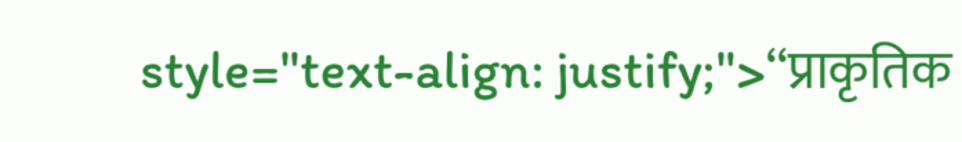style="text-align: justify;">‘‘प्राकृतिक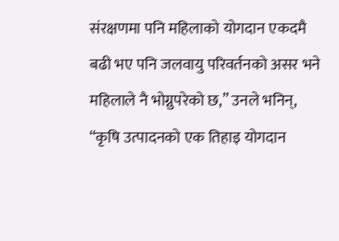संरक्षणमा पनि महिलाको योगदान एकदमै बढी भए पनि जलवायु परिवर्तनको असर भने महिलाले नै भोग्नुपरेको छ,” उनले भनिन्, “कृषि उत्पादनको एक तिहाइ योगदान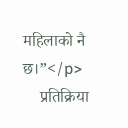महिलाको नै छ।”</p>
    प्रतिक्रिया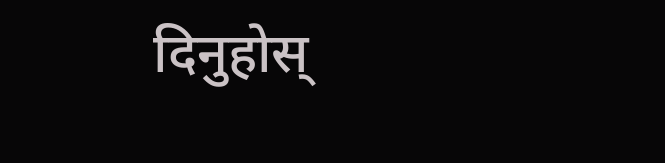दिनुहोस्